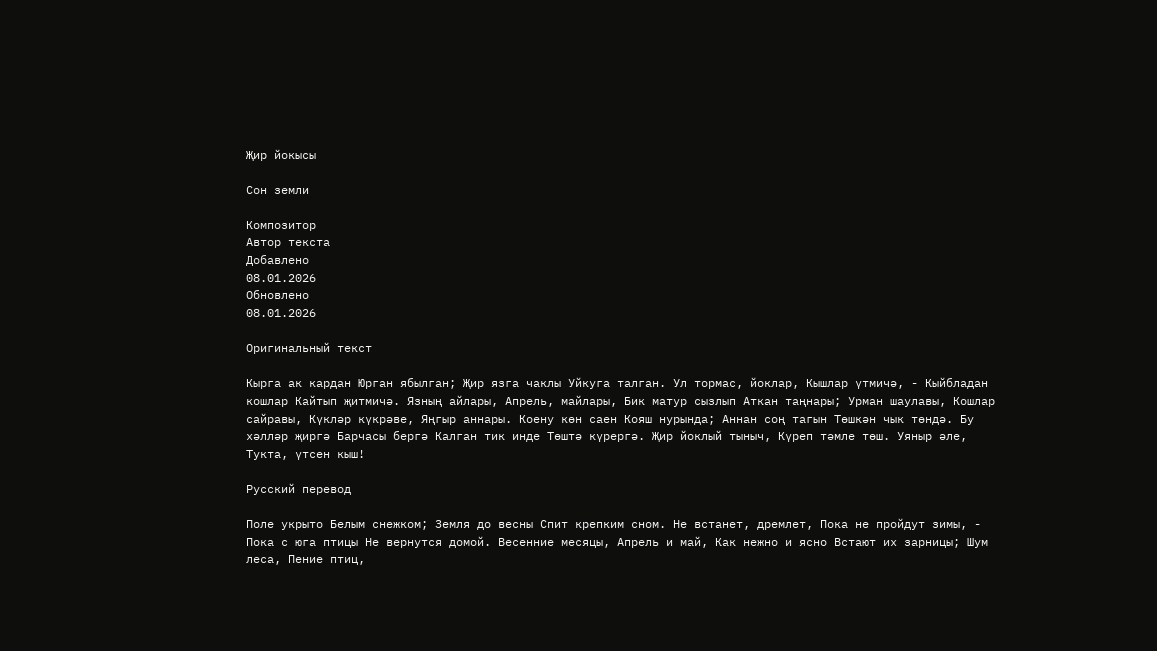Җир йокысы

Сон земли

Композитор
Автор текста
Добавлено
08.01.2026
Обновлено
08.01.2026

Оригинальный текст

Кырга ак кардан Юрган ябылган; Җир язга чаклы Уйкуга талган. Ул тормас, йоклар, Кышлар үтмичә, - Кыйбладан кошлар Кайтып җитмичә. Язның айлары, Апрель, майлары, Бик матур сызлып Аткан таңнары; Урман шаулавы, Кошлар сайравы, Күкләр күкрәве, Яңгыр аннары. Коену көн саен Кояш нурында; Аннан соң тагын Төшкән чык төндә. Бу хәлләр җиргә Барчасы бергә Калган тик инде Төштә күрергә. Җир йоклый тыныч, Күреп тәмле төш. Уяныр әле, Тукта, үтсен кыш!

Русский перевод

Поле укрыто Белым снежком; Земля до весны Спит крепким сном. Не встанет, дремлет, Пока не пройдут зимы, - Пока с юга птицы Не вернутся домой. Весенние месяцы, Апрель и май, Как нежно и ясно Встают их зарницы; Шум леса, Пение птиц,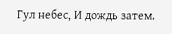Гул небес, И дождь затем.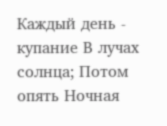Каждый день - купание В лучах солнца; Потом опять Ночная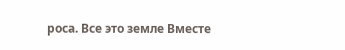роса. Все это земле Вместе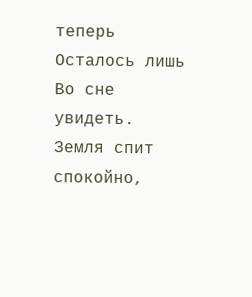теперь Осталось лишь Во сне увидеть. Земля спит спокойно,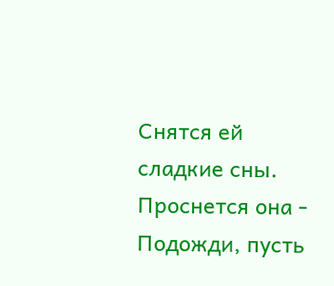Снятся ей сладкие сны. Проснется она - Подожди, пусть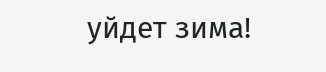уйдет зима!